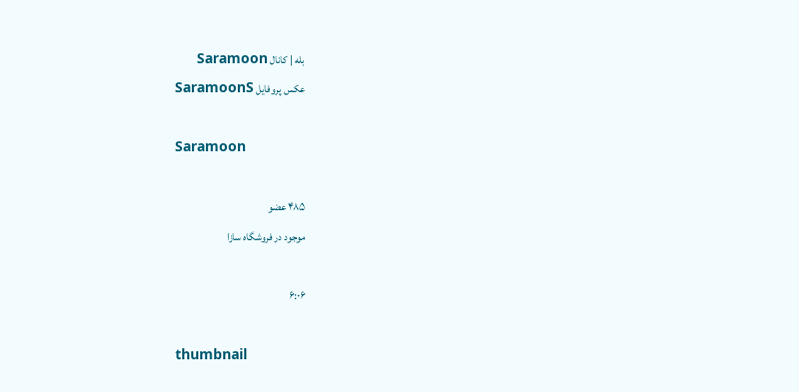بله | کانال Saramoon
عکس پروفایل SaramoonS

Saramoon

۴۸۵ عضو
موجود در فروشگاه سازا

۶:۰۶

thumbnail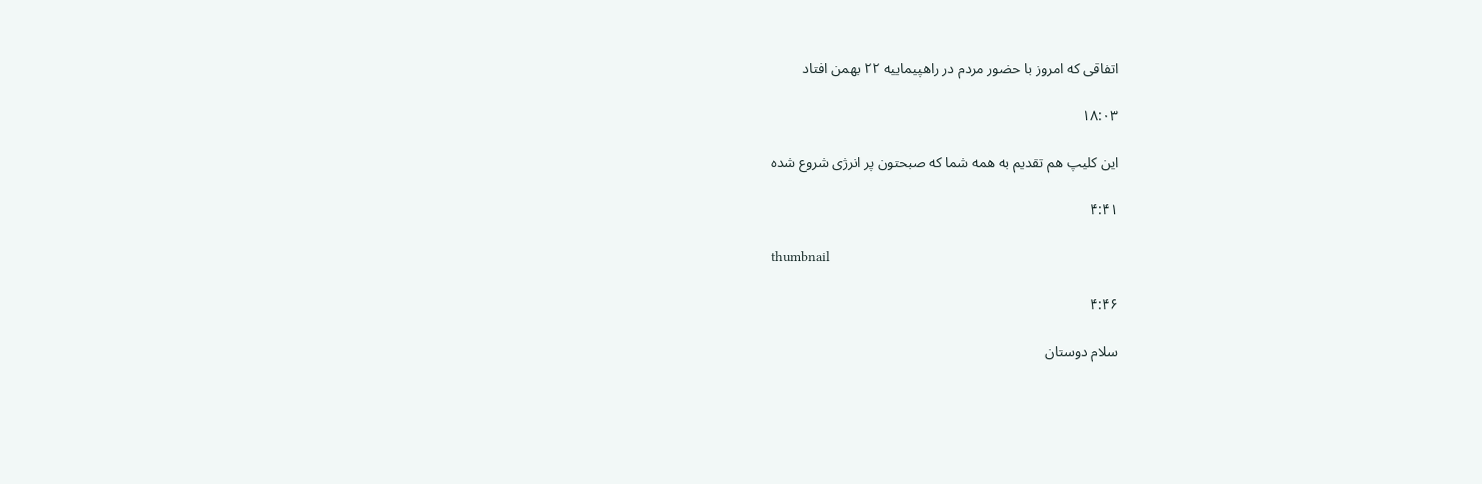اتفاقی که امروز با حضور مردم در راهپیماییه ۲۲ بهمن افتاد

۱۸:۰۳

این کلیپ هم تقدیم به همه شما که صبحتون پر انرژی شروع شده

۴:۴۱

thumbnail

۴:۴۶

سلام دوستان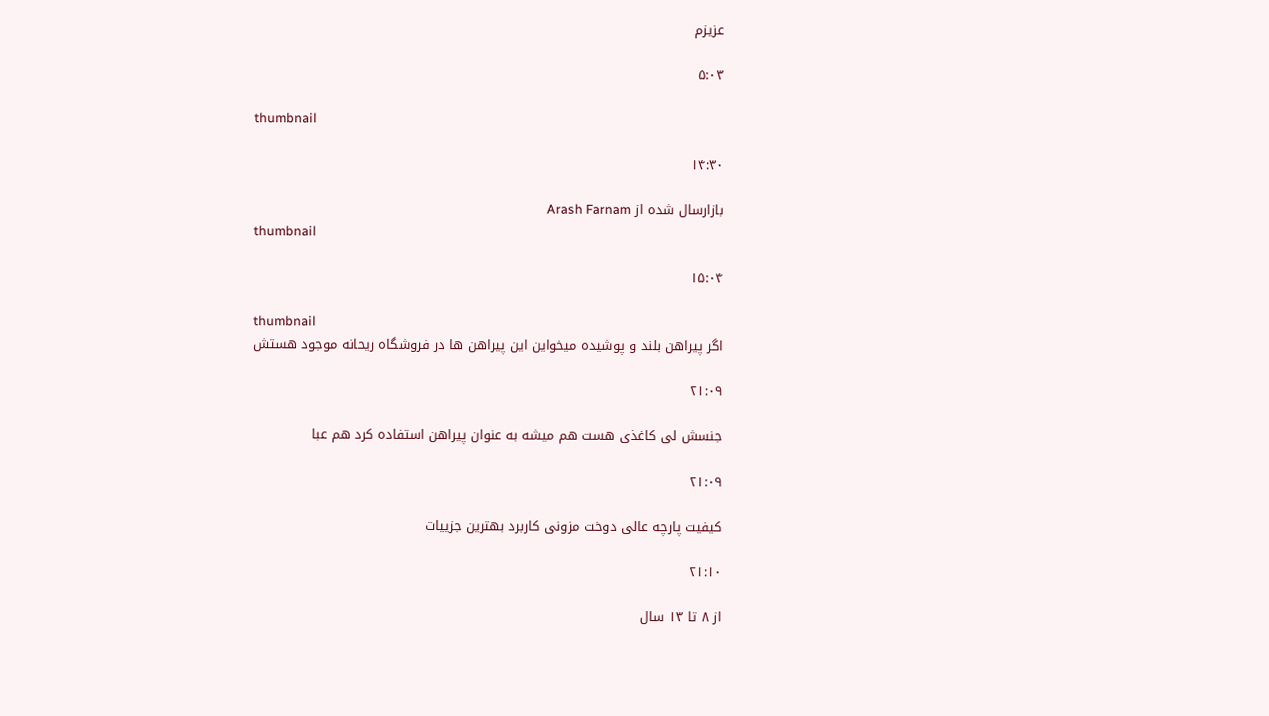عزیزم

۵:۰۳

thumbnail

۱۴:۳۰

بازارسال شده از Arash Farnam
thumbnail

۱۵:۰۴

thumbnail
اگر پیراهن بلند و پوشیده میخواین این پیراهن ها در فروشگاه ریحانه موجود هستش

۲۱:۰۹

جنسش لی کاغذی هست هم میشه به عنوان پیراهن استفاده کرد هم عبا

۲۱:۰۹

کیفیت پارچه عالی دوخت مزونی کاربرد بهترین جزییات

۲۱:۱۰

از ۸ تا ۱۳ سال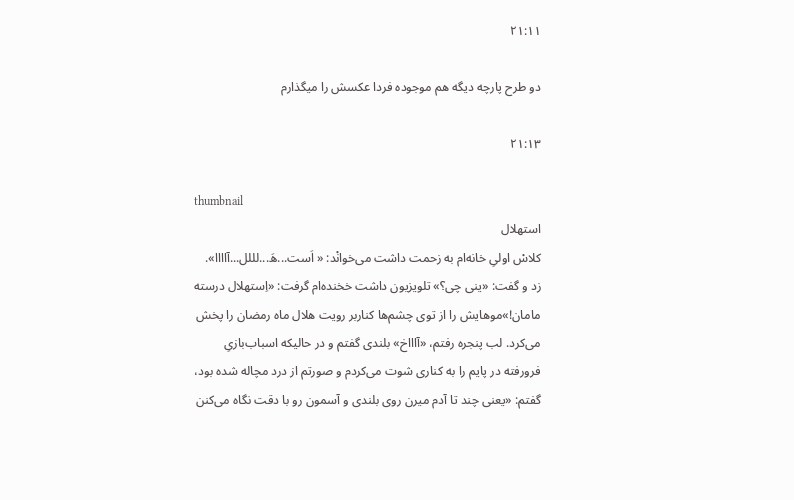۲۱:۱۱

دو طرح پارچه دیگه هم موجوده فردا عکسش را میگذارم

۲۱:۱۳

thumbnail
استهلال
کلاسْ اولیِ خانه‌ام به زحمت داشت می‌خوانْد: « اَست...هَ...لللل...آاااا». زد و گفت: «ینی چی؟» تلویزیون داشت خخنده‌ام گرفت: «اِستهلال درسته مامان!»موهایش را از توی چشم‌ها کناربر رویت هلال ماه رمضان را پخش می‌کرد. لب پنجره رفتم، «آاااخ» بلندی گفتم و در حالیکه اسباب‌بازیِ فرورفته در پایم را به کناری شوت می‌کردم و صورتم از درد مچاله شده بود، گفتم: «یعنی چند تا آدم میرن روی بلندی و آسمون رو با دقت نگاه می‌کنن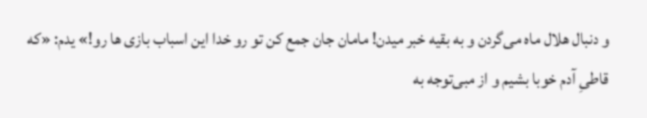و دنبال هلال ماه می‌گردن و به بقیه خبر میدن! مامان جان جمع کن تو رو خدا این اسباب بازی ها رو!» یدم: «که قاطیِ آدم خوبا بشیم و از مبی‌توجه به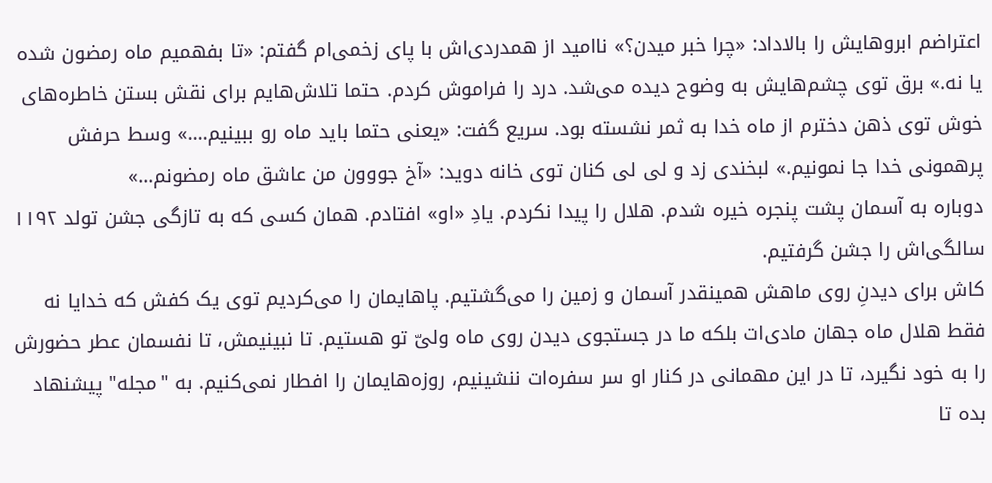اعتراضم ابروهایش را بالاداد: «چرا خبر میدن؟» ناامید از همدردی‌اش با پای زخمی‌ام گفتم: «تا بفهمیم ماه رمضون شده یا نه.» برق توی چشم‌هایش به وضوح دیده می‌شد. درد را فراموش کردم. حتما تلاش‌هایم برای نقش بستن خاطره‌های خوش توی ذهن دخترم از ماه خدا به ثمر نشسته بود. سریع گفت: «یعنی حتما باید ماه رو ببینیم....» وسط حرفش پرهمونی خدا جا نمونیم.» لبخندی زد و لی لی کنان توی خانه دوید: «آخ جووون من عاشق ماه رمضونم...»
دوباره به آسمان پشت پنجره خیره شدم. هلال را پیدا نکردم. یادِ «او» افتادم. همان کسی که به تازگی جشن تولد ۱۱۹۲ سالگی‌اش را جشن گرفتیم.
کاش برای دیدنِ روی ماهش همینقدر آسمان و زمین را می‌گشتیم. پاهایمان را می‌کردیم توی یک کفش که خدایا نه فقط هلال ماه جهان مادی‌ات بلکه ما در جستجوی دیدن روی ماه ولیّ تو هستیم. تا نبینیمش، تا نفسمان عطر حضورش را به خود نگیرد، تا در این مهمانی در کنار او سر سفره‌ات ننشینیم، روزه‌هایمان را افطار نمی‌کنیم. به "مجله" پیشنهاد بده تا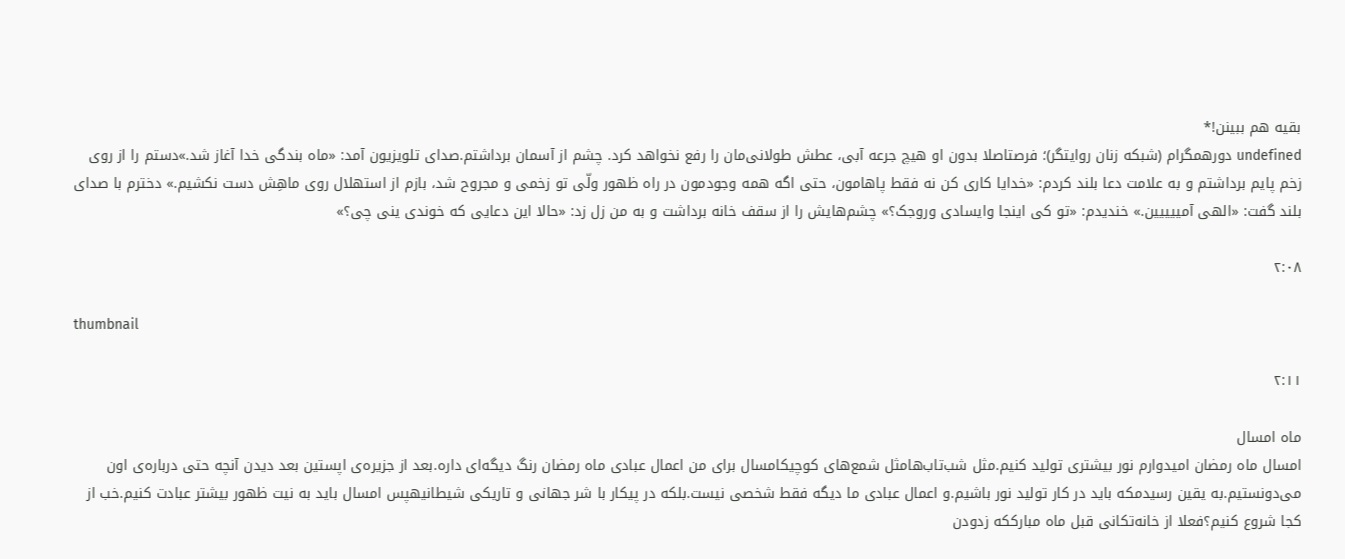بقیه هم ببینن!*
undefined دورهمگرام (شبکه زنان روایتگر)؛ فرصتاصلا بدون او هیچ جرعه آبی، عطش طولانی‌مان را رفع نخواهد کرد. چشم از آسمان برداشتم.صدای تلویزیون آمد: «ماه بندگی خدا آغاز شد.»دستم را از روی زخم پایم برداشتم و به علامت دعا بلند کردم: «خدایا کاری کن نه فقط پاهامون، حتی اگه همه وجودمون در راه ظهور ولّی تو زخمی و مجروح شد، بازم از استهلال روی ماهِش دست نکشیم.» دخترم با صدای بلند گفت: «الهی آمییییین.» خندیدم: «تو کی اینجا وایسادی وروجک؟» چشم‌هایش را از سقف خانه برداشت و به من زل زد: «حالا این دعایی که خوندی ینی چی؟»

۲:۰۸

thumbnail

۲:۱۱

ماه امسال
امسال ماه رمضان امیدوارم نور بیشتری تولید کنیم.مثل شب‌تاب‌هامثل شمع‌های کوچیکامسال برای من اعمال عبادی ماه رمضان رنگ دیگه‌ای داره.بعد از جزیره‌ی اپستین بعد دیدن آنچه حتی درباره‌ی اون می‌دونستیم.به یقین رسیدمکه باید در کار تولید نور باشیم.و اعمال عبادی ما دیگه فقط شخصی نیست.بلکه در پیکار با شر جهانی و تاریکی شیطانیهپس امسال باید به نیت ظهور بیشتر عبادت کنیم.خب از کجا شروع کنیم؟فعلا از خانه‌تکانی قبل ماه مبارککه زدودن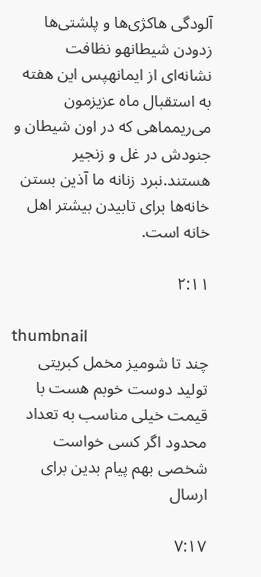آلودگی هاکژی‌ها و پلشتی‌ها زدودن شیطانهو نظافت نشانه‌ای از ایمانهپس این هفته به استقبال ماه عزیزمون می‌ریمماهی که در اون شیطان و جنودش در غل و زنجیر هستند.نبرد زنانه ما آذین بستن خانه‌ها برای تابیدن بیشتر اهل خانه است.

۲:۱۱

thumbnail
چند تا شومیز مخمل کبریتی تولید دوست خوبم هست با قیمت خیلی مناسب به تعداد محدود اگر کسی خواست شخصی بهم پیام بدین برای ارسال

۷:۱۷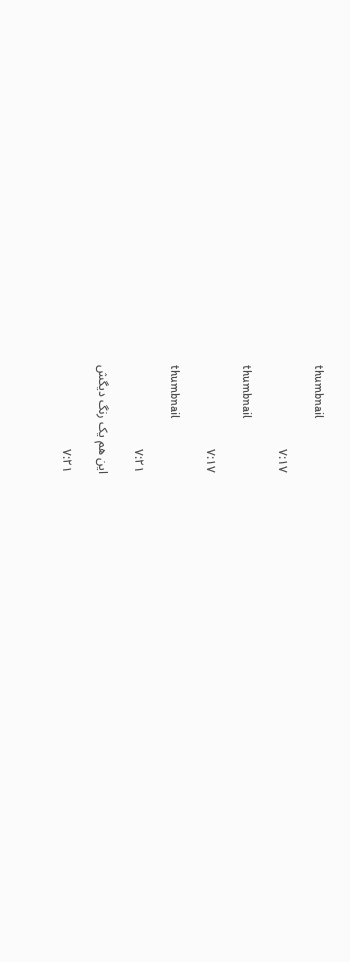thumbnail

۷:۱۷

thumbnail

۷:۱۷

thumbnail

۷:۲۱

این هم یک رنگ دیگش

۷:۲۱